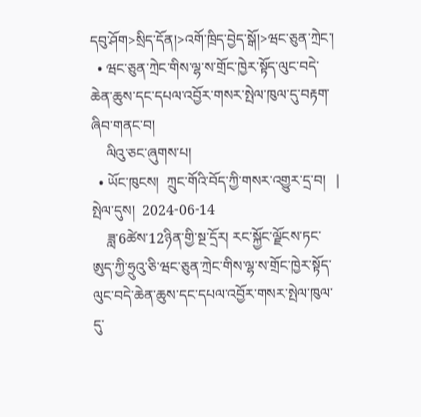དབུ་ཤོག>སྲིད་དོན།>འགོ་ཁྲིད་བྱེད་སྒོ།>ཝང་ཅུན་ཀྲེང་།
  • ཝང་ཅུན་ཀྲེང་གིས་ལྷ་ས་གྲོང་ཁྱེར་སྟོད་ལུང་བདེ་ཆེན་ཆུས་དང་དཔལ་འབྱོར་གསར་སྤེལ་ཁུལ་དུ་བརྟག་ཞིབ་གནང་བ།
    ལིའུ་ཅང་ཞུགས་པ།
  • ཡོང་ཁུངས།  ཀྲུང་གོའི་བོད་ཀྱི་གསར་འགྱུར་དྲ་བ།   |     སྤེལ་དུས།  2024-06-14
    ཟླ་6ཚེས་12ཉིན་གྱི་སྔ་དྲོར། རང་སྐྱོང་ལྗོངས་ཏང་ཨུད་ཀྱི་ཧྲུའུ་ཅི་ཝང་ཅུན་ཀྲེང་གིས་ལྷ་ས་གྲོང་ཁྱེར་སྟོད་ལུང་བདེ་ཆེན་ཆུས་དང་དཔལ་འབྱོར་གསར་སྤེལ་ཁུལ་དུ་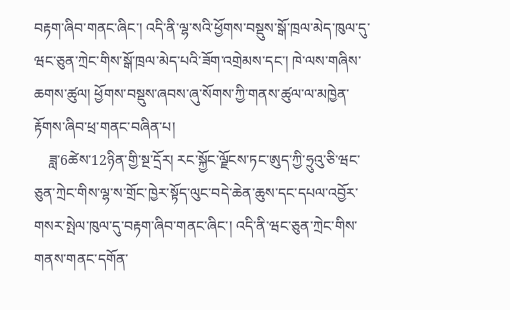བརྟག་ཞིབ་གནང་ཞིང་། འདི་ནི་ལྷ་སའི་ཕྱོགས་བསྡུས་སྒོ་ཁྲལ་མེད་ཁུལ་དུ་ཝང་ཅུན་ཀྲེང་གིས་སྒོ་ཁྲལ་མེད་པའི་ཟོག་འགྲེམས་དང་། ཁེ་ལས་གཞིས་ཆགས་ཚུལ། ཕྱོགས་བསྡུས་ཞབས་ཞུ་སོགས་ཀྱི་གནས་ཚུལ་ལ་མཁྱེན་རྟོགས་ཞིབ་ཕྲ་གནང་བཞིན་པ།
    ཟླ་6ཚེས་12ཉིན་གྱི་སྔ་དྲོར། རང་སྐྱོང་ལྗོངས་ཏང་ཨུད་ཀྱི་ཧྲུའུ་ཅི་ཝང་ཅུན་ཀྲེང་གིས་ལྷ་ས་གྲོང་ཁྱེར་སྟོད་ལུང་བདེ་ཆེན་ཆུས་དང་དཔལ་འབྱོར་གསར་སྤེལ་ཁུལ་དུ་བརྟག་ཞིབ་གནང་ཞིང་། འདི་ནི་ཝང་ཅུན་ཀྲེང་གིས་གནས་གནང་དགོན་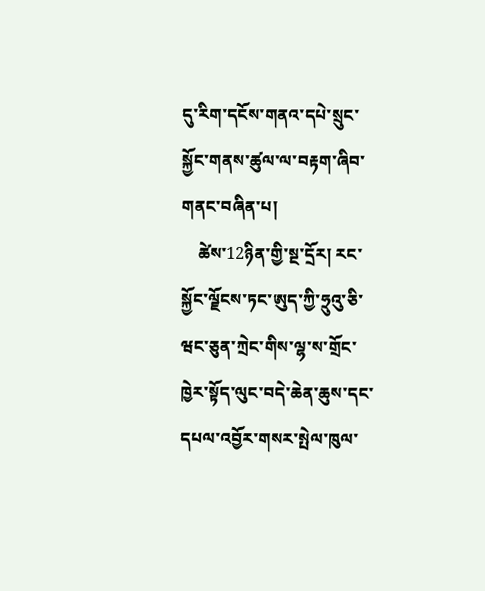དུ་རིག་དངོས་གནའ་དཔེ་སྲུང་སྐྱོང་གནས་ཚུལ་ལ་བརྟག་ཞིབ་གནང་བཞིན་པ།
    ཚེས་12ཉིན་གྱི་སྔ་དྲོར། རང་སྐྱོང་ལྗོངས་ཏང་ཨུད་ཀྱི་ཧྲུའུ་ཅི་ཝང་ཅུན་ཀྲེང་གིས་ལྷ་ས་གྲོང་ཁྱེར་སྟོད་ལུང་བདེ་ཆེན་ཆུས་དང་དཔལ་འབྱོར་གསར་སྤེལ་ཁུལ་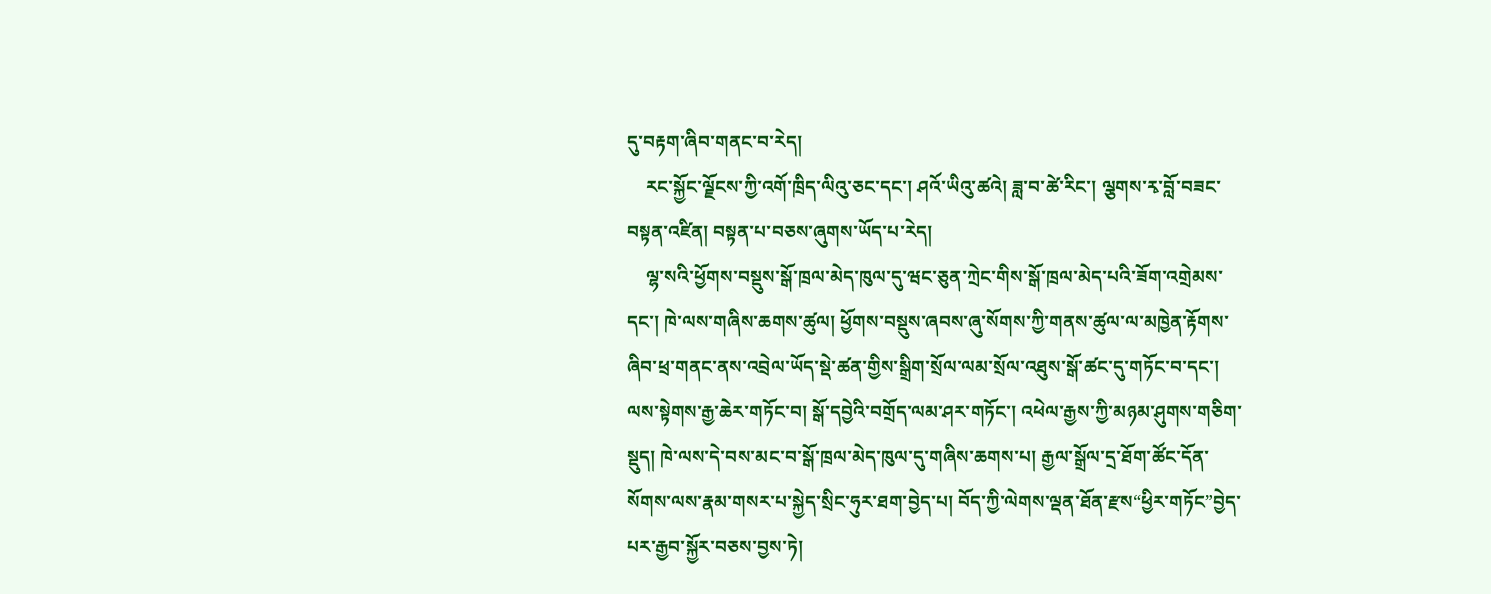དུ་བརྟག་ཞིབ་གནང་བ་རེད།
    རང་སྐྱོང་ལྗོངས་ཀྱི་འགོ་ཁྲིད་ལིའུ་ཅང་དང་། ཤའོ་ཡིའུ་ཚའེ། ཟླ་བ་ཚེ་རིང་། ལྕགས་རྭ་བློ་བཟང་བསྟན་འཛིན། བསྟན་པ་བཅས་ཞུགས་ཡོད་པ་རེད།
    ལྷ་སའི་ཕྱོགས་བསྡུས་སྒོ་ཁྲལ་མེད་ཁུལ་དུ་ཝང་ཅུན་ཀྲེང་གིས་སྒོ་ཁྲལ་མེད་པའི་ཟོག་འགྲེམས་དང་། ཁེ་ལས་གཞིས་ཆགས་ཚུལ། ཕྱོགས་བསྡུས་ཞབས་ཞུ་སོགས་ཀྱི་གནས་ཚུལ་ལ་མཁྱེན་རྟོགས་ཞིབ་ཕྲ་གནང་ནས་འབྲེལ་ཡོད་སྡེ་ཚན་གྱིས་སྒྲིག་སྲོལ་ལམ་སྲོལ་འཐུས་སྒོ་ཚང་དུ་གཏོང་བ་དང་། ལས་སྟེགས་རྒྱ་ཆེར་གཏོང་བ། སྒོ་དབྱེའི་བགྲོད་ལམ་ཤར་གཏོང་། འཕེལ་རྒྱས་ཀྱི་མཉམ་ཤུགས་གཅིག་སྡུད། ཁེ་ལས་དེ་བས་མང་བ་སྒོ་ཁྲལ་མེད་ཁུལ་དུ་གཞིས་ཆགས་པ། རྒྱལ་སྒྲོལ་དྲ་ཐོག་ཚོང་དོན་སོགས་ལས་རྣམ་གསར་པ་སྐྱེད་སྲིང་ཧུར་ཐག་བྱེད་པ། བོད་ཀྱི་ལེགས་ལྡན་ཐོན་རྫས“ཕྱིར་གཏོང”བྱེད་པར་རྒྱབ་སྐྱོར་བཅས་བྱས་ཏེ།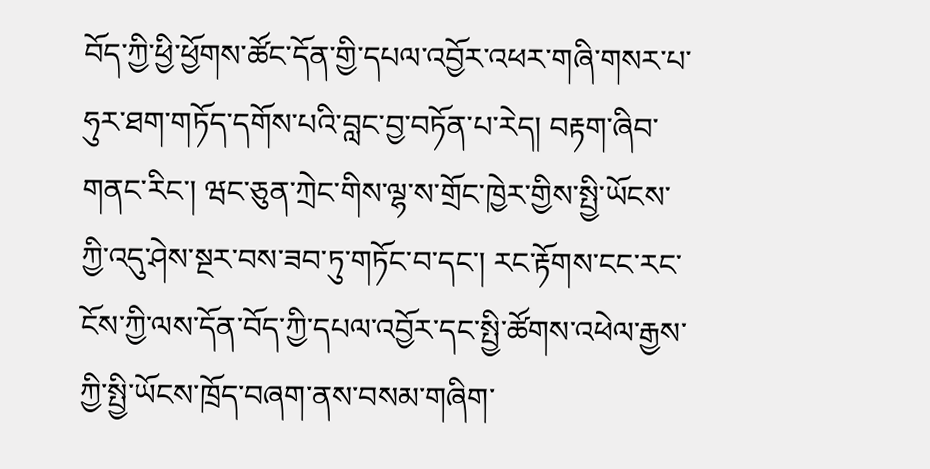བོད་ཀྱི་ཕྱི་ཕྱོགས་ཚོང་དོན་གྱི་དཔལ་འབྱོར་འཕར་གཞི་གསར་པ་ཧུར་ཐག་གཏོད་དགོས་པའི་བླང་བྱ་བཏོན་པ་རེད། བརྟག་ཞིབ་གནང་རིང་། ཝང་ཅུན་ཀྲེང་གིས་ལྷ་ས་གྲོང་ཁྱེར་གྱིས་སྤྱི་ཡོངས་ཀྱི་འདུ་ཤེས་སྔར་བས་ཟབ་ཏུ་གཏོང་བ་དང་། རང་རྟོགས་ངང་རང་ངོས་ཀྱི་ལས་དོན་བོད་ཀྱི་དཔལ་འབྱོར་དང་སྤྱི་ཚོགས་འཕེལ་རྒྱས་ཀྱི་སྤྱི་ཡོངས་ཁྲོད་བཞག་ནས་བསམ་གཞིག་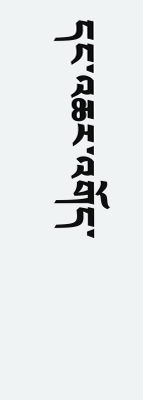དང་འཆར་འགོད་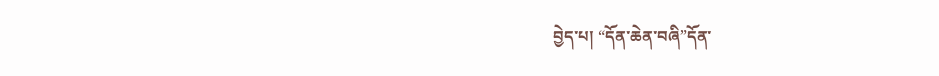བྱེད་པ། “དོན་ཆེན་བཞི”དོན་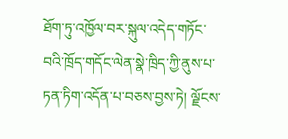ཐོག་ཏུ་འཁྱོལ་བར་སྐུལ་འདེད་གཏོང་བའི་ཁྲོད་གདོང་ལེན་སྣེ་ཁྲིད་ཀྱི་ནུས་པ་ཏན་ཏིག་འདོན་པ་བཅས་བྱས་ཏེ། ལྗོངས་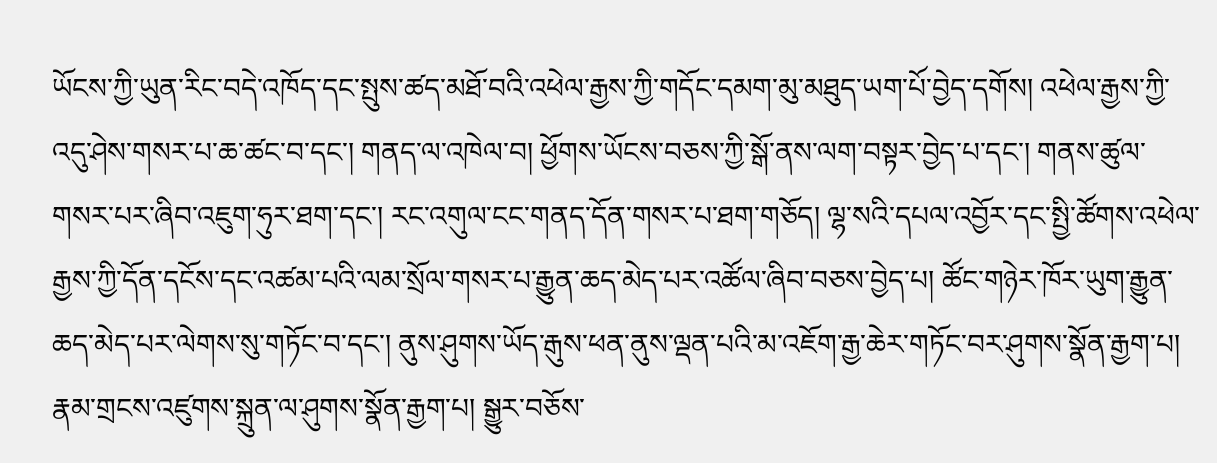ཡོངས་ཀྱི་ཡུན་རིང་བདེ་འཁོད་དང་སྤུས་ཚད་མཐོ་བའི་འཕེལ་རྒྱས་ཀྱི་གདོང་དམག་མུ་མཐུད་ཡག་པོ་བྱེད་དགོས། འཕེལ་རྒྱས་ཀྱི་འདུ་ཤེས་གསར་པ་ཆ་ཚང་བ་དང་། གནད་ལ་འཁེལ་བ། ཕྱོགས་ཡོངས་བཅས་ཀྱི་སྒོ་ནས་ལག་བསྟར་བྱེད་པ་དང་། གནས་ཚུལ་གསར་པར་ཞིབ་འཇུག་ཧུར་ཐག་དང་། རང་འགུལ་ངང་གནད་དོན་གསར་པ་ཐག་གཅོད། ལྷ་སའི་དཔལ་འབྱོར་དང་སྤྱི་ཚོགས་འཕེལ་རྒྱས་ཀྱི་དོན་དངོས་དང་འཚམ་པའི་ལམ་སྲོལ་གསར་པ་རྒྱུན་ཆད་མེད་པར་འཚོལ་ཞིབ་བཅས་བྱེད་པ། ཚོང་གཉེར་ཁོར་ཡུག་རྒྱུན་ཆད་མེད་པར་ལེགས་སུ་གཏོང་བ་དང་། ནུས་ཤུགས་ཡོད་རྒུས་ཕན་ནུས་ལྡན་པའི་མ་འཇོག་རྒྱ་ཆེར་གཏོང་བར་ཤུགས་སྣོན་རྒྱག་པ། རྣམ་གྲངས་འཛུགས་སྐྲུན་ལ་ཤུགས་སྣོན་རྒྱག་པ། སྒྱུར་བཅོས་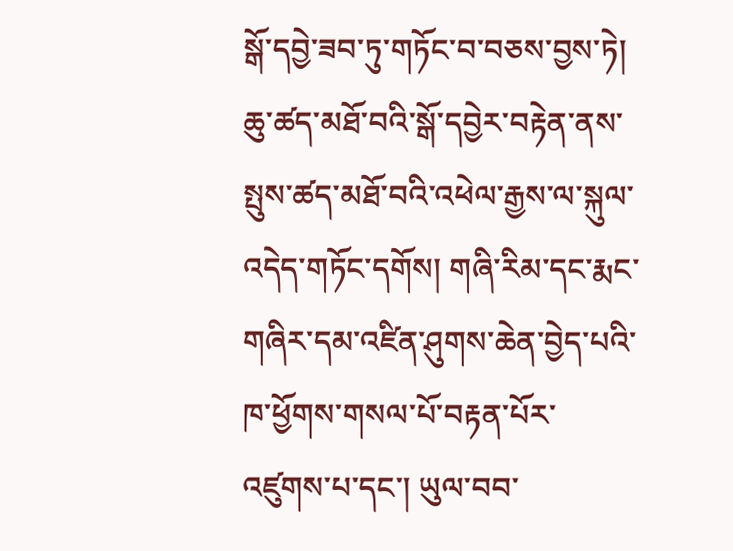སྒོ་དབྱེ་ཟབ་ཏུ་གཏོང་བ་བཅས་བྱས་ཏེ། ཆུ་ཚད་མཐོ་བའི་སྒོ་དབྱེར་བརྟེན་ནས་སྤུས་ཚད་མཐོ་བའི་འཕེལ་རྒྱས་ལ་སྐུལ་འདེད་གཏོང་དགོས། གཞི་རིམ་དང་རྨང་གཞིར་དམ་འཛིན་ཤུགས་ཆེན་བྱེད་པའི་ཁ་ཕྱོགས་གསལ་པོ་བརྟན་པོར་འཛུགས་པ་དང་། ཡུལ་བབ་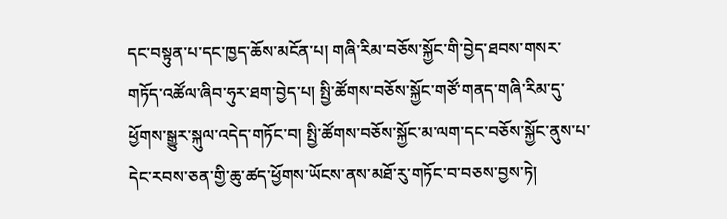དང་བསྟུན་པ་དང་ཁྱད་ཆོས་མངོན་པ། གཞི་རིམ་བཅོས་སྐྱོང་གི་བྱེད་ཐབས་གསར་གཏོད་འཚོལ་ཞིབ་ཧུར་ཐག་བྱེད་པ། སྤྱི་ཚོགས་བཅོས་སྐྱོང་གཙོ་གནད་གཞི་རིམ་དུ་ཕྱོགས་སྒྱུར་སྐུལ་འདེད་གཏོང་བ། སྤྱི་ཚོགས་བཅོས་སྐྱོང་མ་ལག་དང་བཅོས་སྐྱོང་ནུས་པ་དེང་རབས་ཅན་གྱི་ཆུ་ཚད་ཕྱོགས་ཡོངས་ནས་མཐོ་རུ་གཏོང་བ་བཅས་བྱས་ཏེ།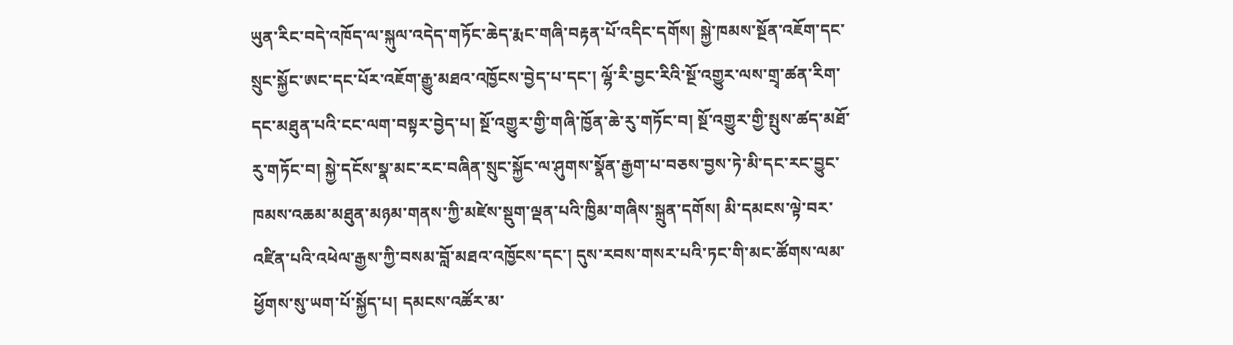ཡུན་རིང་བདེ་འཁོད་ལ་སྐུལ་འདེད་གཏོང་ཆེད་རྨང་གཞི་བརྟན་པོ་འདིང་དགོས། སྐྱེ་ཁམས་སྔོན་འཇོག་དང་སྲུང་སྐྱོང་ཨང་དང་པོར་འཇོག་རྒྱུ་མཐའ་འཁྱོངས་བྱེད་པ་དང་། ལྷོ་རི་བྱང་རིའི་སྔོ་འགྱུར་ལས་གྲྭ་ཚན་རིག་དང་མཐུན་པའི་ངང་ལག་བསྟར་བྱེད་པ། སྔོ་འགྱུར་གྱི་གཞི་ཁྱོན་ཆེ་རུ་གཏོང་བ། སྔོ་འགྱུར་གྱི་སྤུས་ཚད་མཐོ་རུ་གཏོང་བ། སྐྱེ་དངོས་སྣ་མང་རང་བཞིན་སྲུང་སྐྱོང་ལ་ཤུགས་སྣོན་རྒྱག་པ་བཅས་བྱས་ཏེ་མི་དང་རང་བྱུང་ཁམས་འཆམ་མཐུན་མཉམ་གནས་ཀྱི་མཛེས་སྡུག་ལྡན་པའི་ཁྱིམ་གཞིས་སྐྲུན་དགོས། མི་དམངས་ལྟེ་བར་འཛིན་པའི་འཕེལ་རྒྱས་ཀྱི་བསམ་བློ་མཐའ་འཁྱོངས་དང་། དུས་རབས་གསར་པའི་ཏང་གི་མང་ཚོགས་ལམ་ཕྱོགས་སུ་ཡག་པོ་སྐྱོད་པ། དམངས་འཚོར་མ་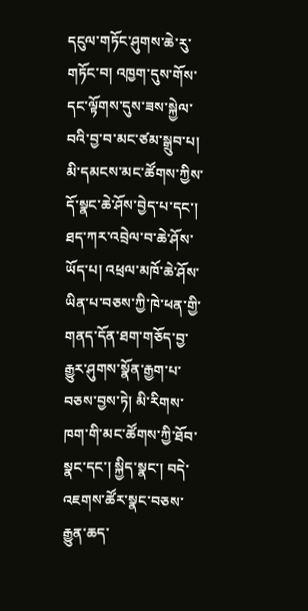དངུལ་གཏོང་ཤུགས་ཆེ་རུ་གཏོང་བ། འཁྱག་དུས་གོས་དང་ལྟོགས་དུས་ཟས་སྐྱེལ་བའི་བྱ་བ་མང་ཙམ་སྒྲུབ་པ། མི་དམངས་མང་ཚོགས་ཀྱིས་དོ་སྣང་ཆེ་ཤོས་བྱེད་པ་དང་། ཐད་ཀར་འབྲེལ་བ་ཆེ་ཤོས་ཡོད་པ། འཕྲལ་མཁོ་ཆེ་ཤོས་ཡིན་པ་བཅས་ཀྱི་ཁེ་ཕན་གྱི་གནད་དོན་ཐག་གཅོད་བྱ་རྒྱུར་ཤུགས་སྣོན་རྒྱག་པ་བཅས་བྱས་ཏེ། མི་རིགས་ཁག་གི་མང་ཚོགས་ཀྱི་ཐོབ་སྣང་དང་། སྐྱིད་སྣང་། བདེ་འཇགས་ཚོར་སྣང་བཅས་རྒྱུན་ཆད་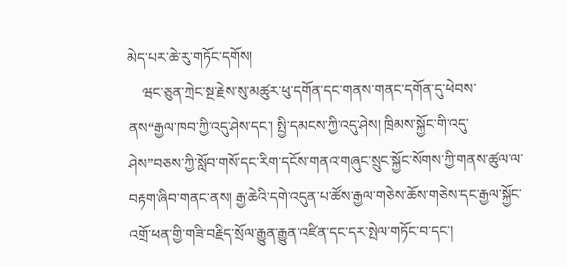མེད་པར་ཆེ་རུ་གཏོང་དགོས།
    ཝང་ཅུན་ཀྲེང་སྔ་རྗེས་སུ་མཚུར་ཕུ་དགོན་དང་གནས་གནང་དགོན་དུ་ཕེབས་ནས“རྒྱལ་ཁབ་ཀྱི་འདུ་ཤེས་དང་། སྤྱི་དམངས་ཀྱི་འདུ་ཤེས། ཁྲིམས་སྐྱོང་གི་འདུ་ཤེས”བཅས་ཀྱི་སློབ་གསོ་དང་རིག་དངོས་གནའ་གཞུང་སྲུང་སྐྱོང་སོགས་ཀྱི་གནས་ཚུལ་ལ་བརྟག་ཞིབ་གནང་ནས། རྒྱ་ཆེའི་དགེ་འདུན་པ་ཚོས་རྒྱལ་གཅེས་ཆོས་གཅེས་དང་རྒྱལ་སྐྱོང་འགྲོ་ཕན་གྱི་གཟི་བརྗིད་སྲོལ་རྒྱུན་རྒྱུན་འཛིན་དང་དར་སྤེལ་གཏོང་བ་དང་།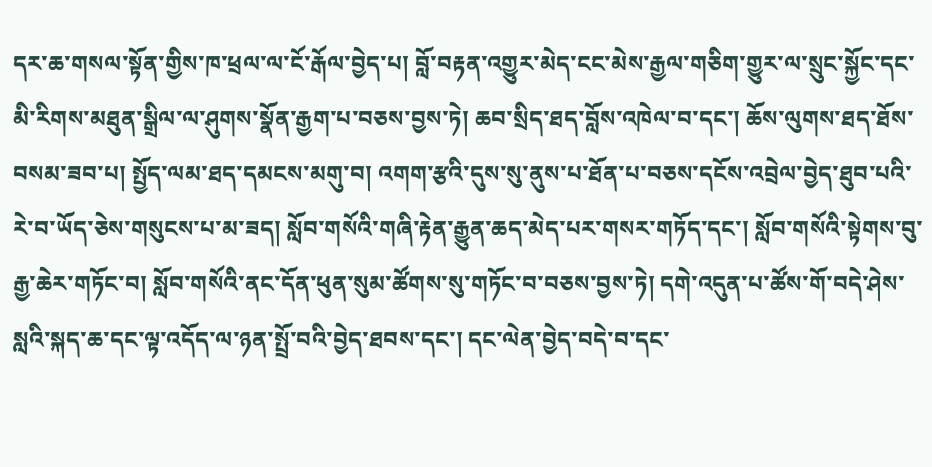དར་ཆ་གསལ་སྟོན་གྱིས་ཁ་ཕྲལ་ལ་ངོ་རྒོལ་བྱེད་པ། བློ་བརྟན་འགྱུར་མེད་ངང་མེས་རྒྱལ་གཅིག་གྱུར་ལ་སྲུང་སྐྱོང་དང་མི་རིགས་མཐུན་སྒྲིལ་ལ་ཤུགས་སྣོན་རྒྱག་པ་བཅས་བྱས་ཏེ། ཆབ་སྲིད་ཐད་བློས་འཁེལ་བ་དང་། ཆོས་ལུགས་ཐད་ཐོས་བསམ་ཟབ་པ། སྤྱོད་ལམ་ཐད་དམངས་མགུ་བ། འགག་རྩའི་དུས་སུ་ནུས་པ་ཐོན་པ་བཅས་དངོས་འབྲེལ་བྱེད་ཐུབ་པའི་རེ་བ་ཡོད་ཅེས་གསུངས་པ་མ་ཟད། སློབ་གསོའི་གཞི་རྟེན་རྒྱུན་ཆད་མེད་པར་གསར་གཏོད་དང་། སློབ་གསོའི་སྟེགས་བུ་རྒྱ་ཆེར་གཏོང་བ། སློབ་གསོའི་ནང་དོན་ཕུན་སུམ་ཚོགས་སུ་གཏོང་བ་བཅས་བྱས་ཏེ། དགེ་འདུན་པ་ཚོས་གོ་བདེ་ཤེས་སླའི་སྐད་ཆ་དང་ལྟ་འདོད་ལ་ཉན་སྤྲོ་བའི་བྱེད་ཐབས་དང་། དང་ལེན་བྱེད་བདེ་བ་དང་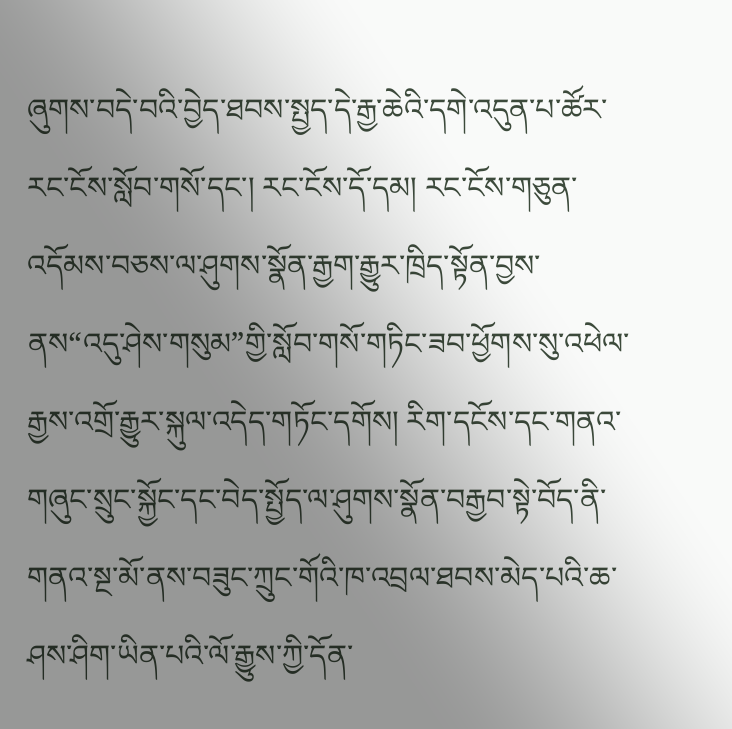ཞུགས་བདེ་བའི་བྱེད་ཐབས་སྤྱད་དེ་རྒྱ་ཆེའི་དགེ་འདུན་པ་ཚོར་རང་ངོས་སློབ་གསོ་དང་། རང་ངོས་དོ་དམ། རང་ངོས་གཅུན་འདོམས་བཅས་ལ་ཤུགས་སྣོན་རྒྱག་རྒྱུར་ཁྲིད་སྟོན་བྱས་ནས“འདུ་ཤེས་གསུམ”གྱི་སློབ་གསོ་གཏིང་ཟབ་ཕྱོགས་སུ་འཕེལ་རྒྱས་འགྲོ་རྒྱུར་སྐུལ་འདེད་གཏོང་དགོས། རིག་དངོས་དང་གནའ་གཞུང་སྲུང་སྐྱོང་དང་བེད་སྤྱོད་ལ་ཤུགས་སྣོན་བརྒྱབ་སྟེ་བོད་ནི་གནའ་སྔ་མོ་ནས་བཟུང་ཀྲུང་གོའི་ཁ་འབྲལ་ཐབས་མེད་པའི་ཆ་ཤས་ཤིག་ཡིན་པའི་ལོ་རྒྱུས་ཀྱི་དོན་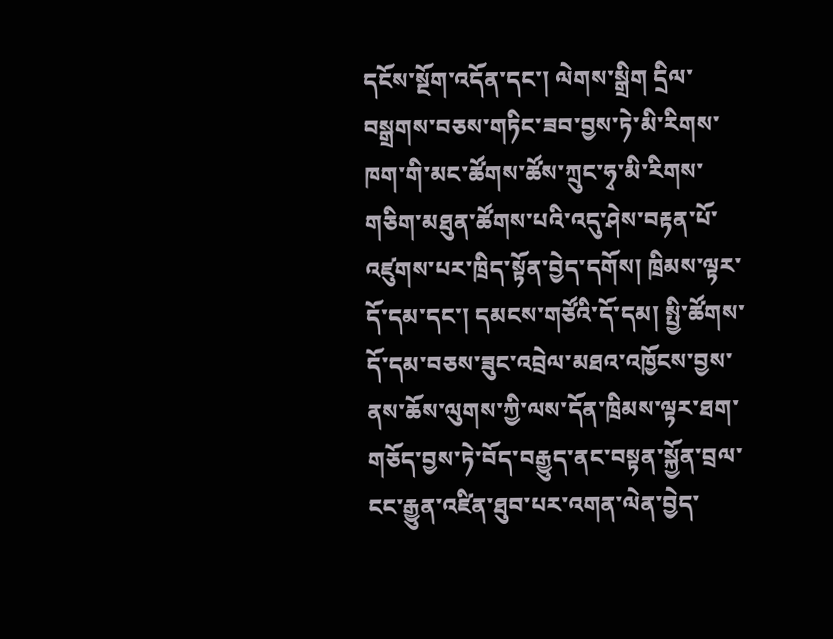དངོས་སྔོག་འདོན་དང་། ལེགས་སྒྲིག དྲིལ་བསྒྲགས་བཅས་གཏིང་ཟབ་བྱས་ཏེ་མི་རིགས་ཁག་གི་མང་ཚོགས་ཚོས་ཀྲུང་ཧྭ་མི་རིགས་གཅིག་མཐུན་ཚོགས་པའི་འདུ་ཤེས་བརྟན་པོ་འཛུགས་པར་ཁྲིད་སྟོན་བྱེད་དགོས། ཁྲིམས་ལྟར་དོ་དམ་དང་། དམངས་གཙོའི་དོ་དམ། སྤྱི་ཚོགས་དོ་དམ་བཅས་ཟུང་འབྲེལ་མཐའ་འཁྱོངས་བྱས་ནས་ཆོས་ལུགས་ཀྱི་ལས་དོན་ཁྲིམས་ལྟར་ཐག་གཅོད་བྱས་ཏེ་བོད་བརྒྱུད་ནང་བསྟན་སྐྱོན་བྲལ་ངང་རྒྱུན་འཛིན་ཐུབ་པར་འགན་ལེན་བྱེད་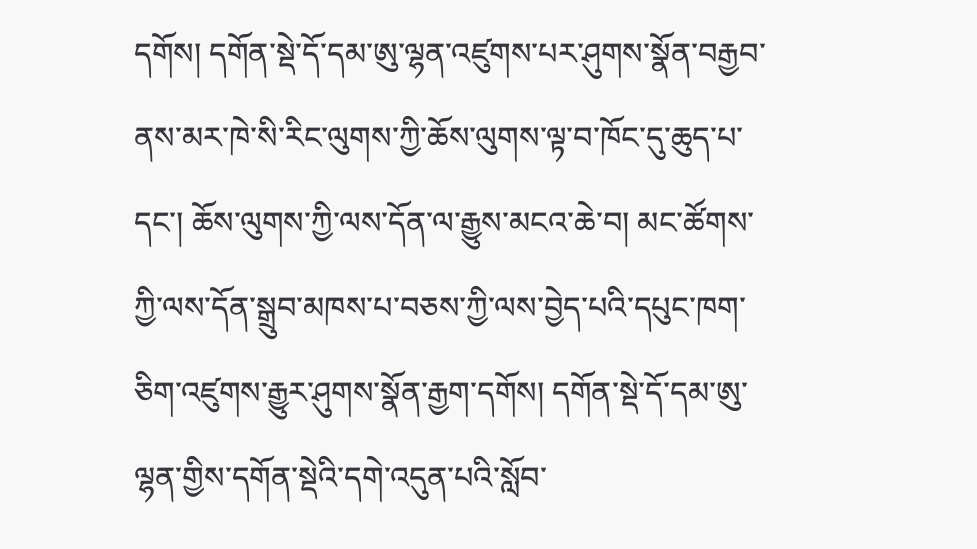དགོས། དགོན་སྡེ་དོ་དམ་ཨུ་ལྷན་འཛུགས་པར་ཤུགས་སྣོན་བརྒྱབ་ནས་མར་ཁེ་སི་རིང་ལུགས་ཀྱི་ཆོས་ལུགས་ལྟ་བ་ཁོང་དུ་ཆུད་པ་དང་། ཆོས་ལུགས་ཀྱི་ལས་དོན་ལ་རྒྱུས་མངའ་ཆེ་བ། མང་ཚོགས་ཀྱི་ལས་དོན་སྒྲུབ་མཁས་པ་བཅས་ཀྱི་ལས་བྱེད་པའི་དཔུང་ཁག་ཅིག་འཛུགས་རྒྱུར་ཤུགས་སྣོན་རྒྱག་དགོས། དགོན་སྡེ་དོ་དམ་ཨུ་ལྷན་གྱིས་དགོན་སྡེའི་དགེ་འདུན་པའི་སློབ་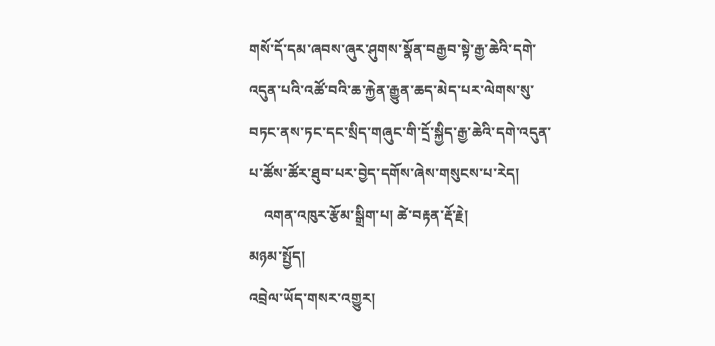གསོ་དོ་དམ་ཞབས་ཞུར་ཤུགས་སྣོན་བརྒྱབ་སྟེ་རྒྱ་ཆེའི་དགེ་འདུན་པའི་འཚོ་བའི་ཆ་རྐྱེན་རྒྱུན་ཆད་མེད་པར་ལེགས་སུ་བཏང་ནས་ཏང་དང་སྲིད་གཞུང་གི་དྲོ་སྐྱིད་རྒྱ་ཆེའི་དགེ་འདུན་པ་ཚོས་ཚོར་ཐུབ་པར་བྱེད་དགོས་ཞེས་གསུངས་པ་རེད།
    འགན་འཁུར་རྩོམ་སྒྲིག་པ། ཚེ་བརྟན་རྡོ་རྗེ།
མཉམ་སྤྱོད།
འབྲེལ་ཡོད་གསར་འགྱུར།